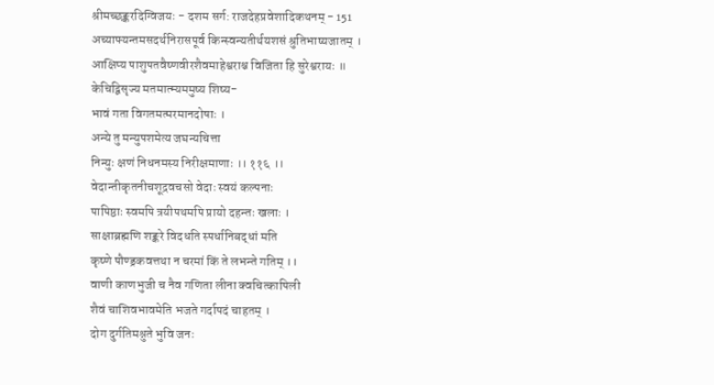श्रीमच्छङ्करदिग्विजयः - दशम सर्ग: राजदेहप्रवेशादिकथनम् - 151
अच्याफ्यन्तमसदर्थनिरासपूर्व किन्स्वन्यतीर्थयशसं श्रुतिभाष्यजातम् ।
आक्षिप्य पाशुपतवैष्णवीरशैवमाहेश्वराश्च विजिता हि सुरेश्वरायः ॥
केचिद्विसृज्य मतमात्म्यममुष्य शिष्य-
भावं गता विगतमत्मरमानदोषाः ।
अन्ये तु मन्युपशमेत्य जघन्यचित्ता
निन्युः क्षणं निधनमस्य निरीक्षमाणाः ।। ११६ ।।
वेदान्तीकृतनीचशूद्रवचसो वेदाः स्वयं कल्पनाः
पापिष्ठाः स्वमपि त्रयीपथमपि प्रायो दहन्तः खलाः ।
साक्षाब्रह्मणि शङ्करे विदधति स्पर्धानिबद्धां मति
कृष्णे पौण्ड्रकवत्तथा न चरमां किं ते लभन्ते गतिम् ।।
वाणी काणभुजी च नैव गणिता लीना क्वचित्कापिली
शैवं चाशिवभावमेति भजते गर्दापदं चाहतम् ।
दोग दुर्गतिमश्नुते भुवि जनः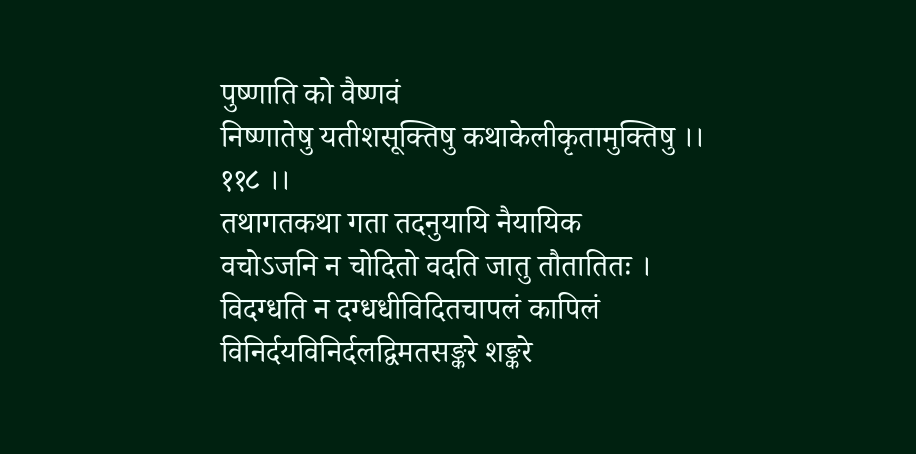पुष्णाति को वैष्णवं
निष्णातेषु यतीशसूक्तिषु कथाकेलीकृतामुक्तिषु ।। ११८ ।।
तथागतकथा गता तदनुयायि नैयायिक
वचोऽजनि न चोदितो वदति जातु तौतातितः ।
विदग्धति न दग्धधीविदितचापलं कापिलं
विनिर्दयविनिर्दलद्विमतसङ्करे शङ्करे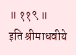॥ ११९ ॥
इति श्रीमाधवीये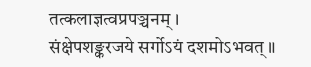तत्कलाज्ञत्वप्रपञ्चनम् ।
संक्षेपशङ्करजये सर्गोऽयं दशमोऽभवत् ॥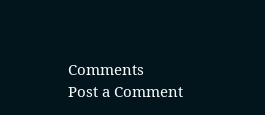Comments
Post a Comment